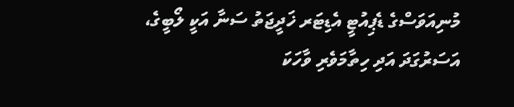މުނިއަވަސްގެ ޑެޕިއުޓީ އެޑިޓަރ ޚަދީޖަތު ސަނާ އަކީ ލޯބީގެ، އަސަރުގަދަ އަދި ހިތާމަވެރި ވާހަކަ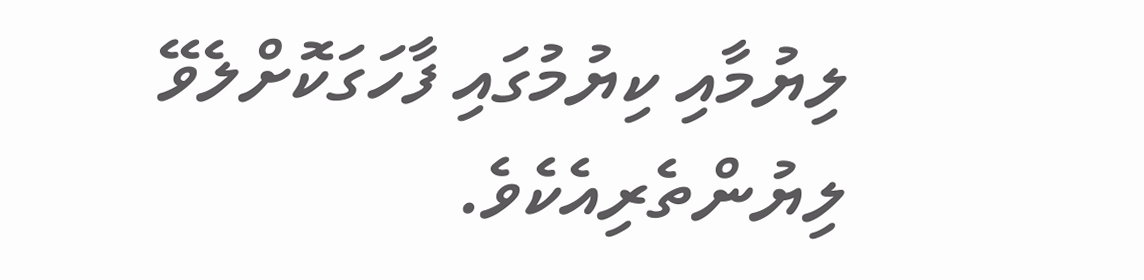ލިޔުމާއި ކިޔުމުގައި ފާހަގަކޮށްލެވޭ ލިޔުންތެރިއެކެވެ.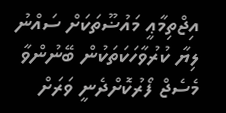އިޖްތިމާޢީ މައުޟޫތަކަށް ސައްނު ލިޔާ ކުރުވާހަކަތަކުން ބޭނުންވާ މެސެޖް ފޯރުކޮށްދެނީ ވަރަށް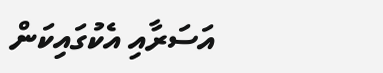އަސަރާއި އެކުގައިކަން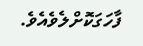ފާހަގަކޮށްލެވެއެވެ.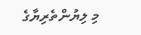މި ލިޔުންތެރިޔާގެ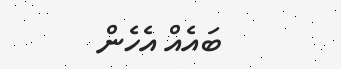ބައެއް އެހެން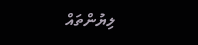ލިޔުންތައް